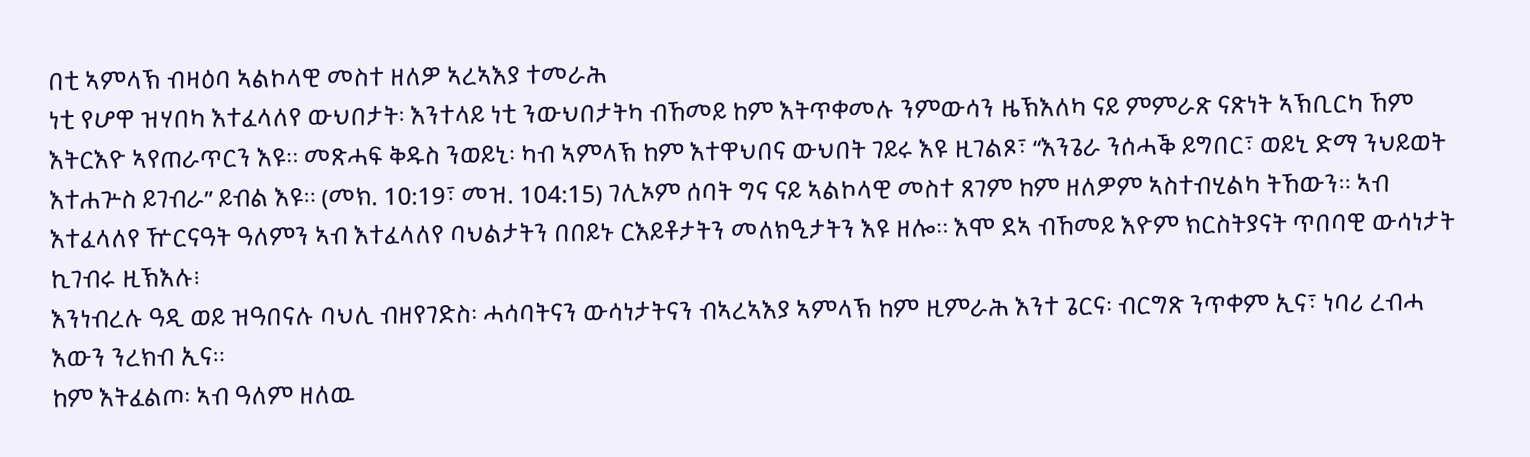በቲ ኣምላኽ ብዛዕባ ኣልኮላዊ መስተ ዘለዎ ኣረኣእያ ተመራሕ
ነቲ የሆዋ ዝሃበካ እተፈላለየ ውህበታት፡ እንተላይ ነቲ ንውህበታትካ ብኸመይ ከም እትጥቀመሉ ንምውሳን ዜኽእለካ ናይ ምምራጽ ናጽነት ኣኽቢርካ ኸም እትርእዮ ኣየጠራጥርን እዩ። መጽሓፍ ቅዱስ ንወይኒ፡ ካብ ኣምላኽ ከም እተዋህበና ውህበት ገይሩ እዩ ዚገልጾ፣ “እንጌራ ንሰሓቕ ይግበር፣ ወይኒ ድማ ንህይወት እተሐጕስ ይገብራ” ይብል እዩ። (መክ. 10:19፣ መዝ. 104:15) ገሊኦም ሰባት ግና ናይ ኣልኮላዊ መስተ ጸገም ከም ዘለዎም ኣስተብሂልካ ትኸውን። ኣብ እተፈላለየ ዅርናዓት ዓለምን ኣብ እተፈላለየ ባህልታትን በበይኑ ርእይቶታትን መለክዒታትን እዩ ዘሎ። እሞ ደኣ ብኸመይ እዮም ክርስትያናት ጥበባዊ ውሳነታት ኪገብሩ ዚኽእሉ፧
እንነብረሉ ዓዲ ወይ ዝዓበናሉ ባህሊ ብዘየገድስ፡ ሓሳባትናን ውሳነታትናን ብኣረኣእያ ኣምላኽ ከም ዚምራሕ እንተ ጌርና፡ ብርግጽ ንጥቀም ኢና፣ ነባሪ ረብሓ እውን ንረክብ ኢና።
ከም እትፈልጦ፡ ኣብ ዓለም ዘለዉ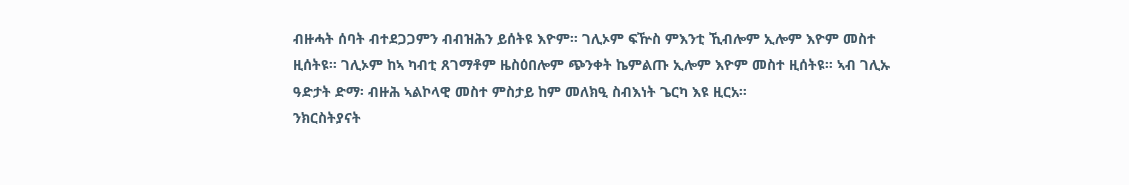ብዙሓት ሰባት ብተደጋጋምን ብብዝሕን ይሰትዩ እዮም። ገሊኦም ፍዅስ ምእንቲ ኺብሎም ኢሎም እዮም መስተ ዚሰትዩ። ገሊኦም ከኣ ካብቲ ጸገማቶም ዜስዕበሎም ጭንቀት ኬምልጡ ኢሎም እዮም መስተ ዚሰትዩ። ኣብ ገሊኡ ዓድታት ድማ፡ ብዙሕ ኣልኮላዊ መስተ ምስታይ ከም መለክዒ ስብእነት ጌርካ እዩ ዚርአ።
ንክርስትያናት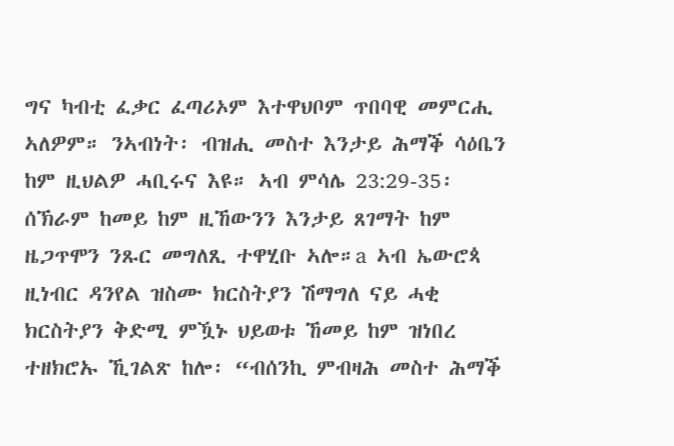ግና ካብቲ ፈቃር ፈጣሪኦም እተዋህቦም ጥበባዊ መምርሒ ኣለዎም። ንኣብነት፡ ብዝሒ መስተ እንታይ ሕማቕ ሳዕቤን ከም ዚህልዎ ሓቢሩና እዩ። ኣብ ምሳሌ 23:29-35፡ ሰኽራም ከመይ ከም ዚኸውንን እንታይ ጸገማት ከም ዜጋጥሞን ንጹር መግለጺ ተዋሂቡ ኣሎ።a ኣብ ኤውሮጳ ዚነብር ዳንየል ዝስሙ ክርስትያን ሽማግለ ናይ ሓቂ ክርስትያን ቅድሚ ምዃኑ ህይወቱ ኸመይ ከም ዝነበረ ተዘክሮኡ ኺገልጽ ከሎ፡ “ብሰንኪ ምብዛሕ መስተ ሕማቕ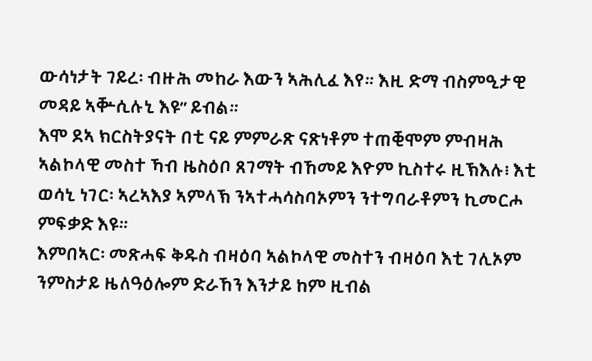ውሳነታት ገይረ፡ ብዙሕ መከራ እውን ኣሕሊፈ እየ። እዚ ድማ ብስምዒታዊ መዳይ ኣቝሲሉኒ እዩ” ይብል።
እሞ ደኣ ክርስትያናት በቲ ናይ ምምራጽ ናጽነቶም ተጠቒሞም ምብዛሕ ኣልኮላዊ መስተ ኻብ ዜስዕቦ ጸገማት ብኸመይ እዮም ኪስተሩ ዚኽእሉ፧ እቲ ወሳኒ ነገር፡ ኣረኣእያ ኣምላኽ ንኣተሓሳስባኦምን ንተግባራቶምን ኪመርሖ ምፍቃድ እዩ።
እምበኣር፡ መጽሓፍ ቅዱስ ብዛዕባ ኣልኮላዊ መስተን ብዛዕባ እቲ ገሊኦም ንምስታይ ዜለዓዕሎም ድራኸን እንታይ ከም ዚብል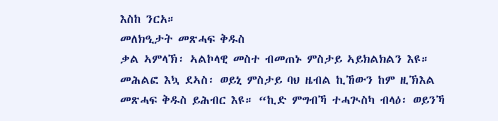እስከ ንርአ።
መለክዒታት መጽሓፍ ቅዱስ
ቃል ኣምላኽ፡ ኣልኮላዊ መስተ ብመጠኑ ምስታይ ኣይክልክልን እዩ። መሕልፎ እኳ ደኣስ፡ ወይኒ ምስታይ ባህ ዜብል ኪኸውን ከም ዚኽእል መጽሓፍ ቅዱስ ይሕብር እዩ። “ኪድ ምግብኻ ተሓጒስካ ብላዕ፡ ወይንኻ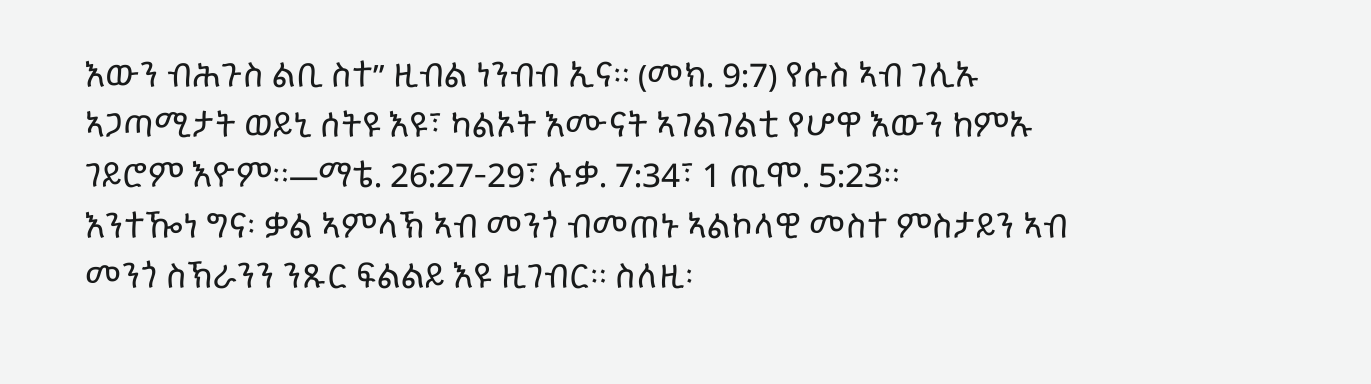እውን ብሕጉስ ልቢ ስተ” ዚብል ነንብብ ኢና። (መክ. 9:7) የሱስ ኣብ ገሊኡ ኣጋጣሚታት ወይኒ ሰትዩ እዩ፣ ካልኦት እሙናት ኣገልገልቲ የሆዋ እውን ከምኡ ገይሮም እዮም።—ማቴ. 26:27-29፣ ሉቃ. 7:34፣ 1 ጢሞ. 5:23።
እንተዀነ ግና፡ ቃል ኣምላኽ ኣብ መንጎ ብመጠኑ ኣልኮላዊ መስተ ምስታይን ኣብ መንጎ ስኽራንን ንጹር ፍልልይ እዩ ዚገብር። ስለዚ፡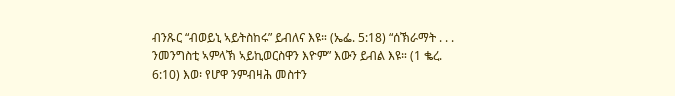ብንጹር “ብወይኒ ኣይትስከሩ” ይብለና እዩ። (ኤፌ. 5:18) “ሰኽራማት . . . ንመንግስቲ ኣምላኽ ኣይኪወርስዋን እዮም” እውን ይብል እዩ። (1 ቈረ. 6:10) እወ፡ የሆዋ ንምብዛሕ መስተን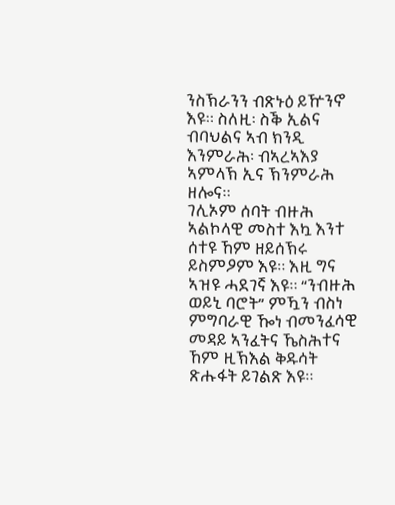ንስኽራንን ብጽኑዕ ይዅንኖ እዩ። ስለዚ፡ ስቕ ኢልና ብባህልና ኣብ ክንዲ እንምራሕ፡ ብኣረኣእያ ኣምላኽ ኢና ኽንምራሕ ዘሎና።
ገሊኦም ሰባት ብዙሕ ኣልኮላዊ መስተ እኳ እንተ ሰተዩ ኸም ዘይሰኽሩ ይስምዖም እዩ። እዚ ግና ኣዝዩ ሓደገኛ እዩ። “ንብዙሕ ወይኒ ባሮት” ምዃን ብስነ ምግባራዊ ዀነ ብመንፈሳዊ መዳይ ኣንፈትና ኼስሕተና ኸም ዚኽእል ቅዱሳት ጽሑፋት ይገልጽ እዩ።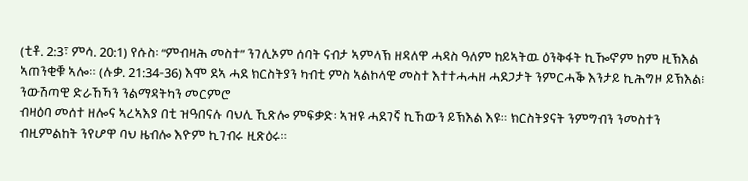(ቲቶ. 2:3፣ ምሳ. 20:1) የሱስ፡ “ምብዛሕ መስተ” ንገሊኦም ሰባት ናብታ ኣምላኽ ዘዳለዋ ሓዳስ ዓለም ከይኣትዉ ዕንቅፋት ኪዀኖም ከም ዚኽእል ኣጠንቂቑ ኣሎ። (ሉቃ. 21:34-36) እሞ ደኣ ሓደ ክርስትያን ካብቲ ምስ ኣልኮላዊ መስተ እተተሓሓዘ ሓደጋታት ንምርሓቕ እንታይ ኪሕግዞ ይኽእል፧
ንውሽጣዊ ድራኸኻን ንልማዳትካን መርምሮ
ብዛዕባ መሰተ ዘሎና ኣረኣእያ በቲ ዝዓበናሉ ባህሊ ኺጽሎ ምፍቃድ፡ ኣዝዩ ሓደገኛ ኪኸውን ይኽእል እዩ። ክርስትያናት ንምግብን ንመስተን ብዚምልከት ንየሆዋ ባህ ዜብሎ እዮም ኪገብሩ ዚጽዕሩ።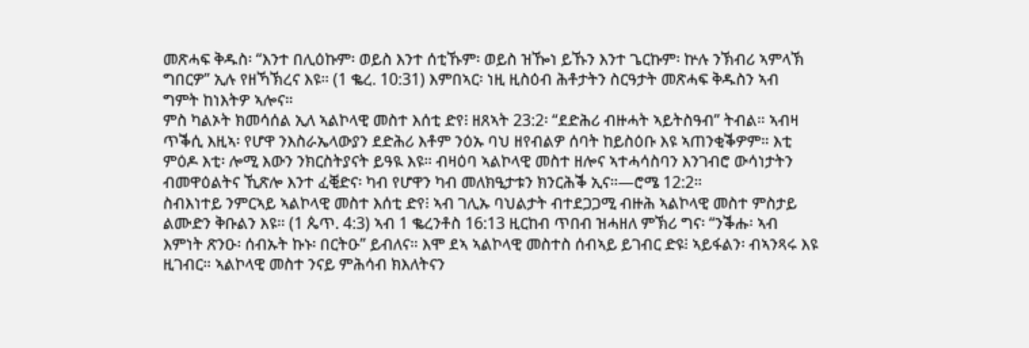መጽሓፍ ቅዱስ፡ “እንተ በሊዕኩም፡ ወይስ እንተ ሰቲኹም፡ ወይስ ዝዀነ ይኹን እንተ ጌርኩም፡ ኵሉ ንኽብሪ ኣምላኽ ግበርዎ” ኢሉ የዘኻኽረና እዩ። (1 ቈረ. 10:31) እምበኣር፡ ነዚ ዚስዕብ ሕቶታትን ስርዓታት መጽሓፍ ቅዱስን ኣብ ግምት ከነእትዎ ኣሎና።
ምስ ካልኦት ክመሳሰል ኢለ ኣልኮላዊ መስተ እሰቲ ድየ፧ ዘጸኣት 23:2፡ “ደድሕሪ ብዙሓት ኣይትስዓብ” ትብል። ኣብዛ ጥቕሲ እዚኣ፡ የሆዋ ንእስራኤላውያን ደድሕሪ እቶም ንዕኡ ባህ ዘየብልዎ ሰባት ከይስዕቡ እዩ ኣጠንቂቕዎም። እቲ ምዕዶ እቲ፡ ሎሚ እውን ንክርስትያናት ይዓዪ እዩ። ብዛዕባ ኣልኮላዊ መስተ ዘሎና ኣተሓሳስባን እንገብሮ ውሳነታትን ብመዋዕልትና ኺጽሎ እንተ ፈቒድና፡ ካብ የሆዋን ካብ መለክዒታቱን ክንርሕቕ ኢና።—ሮሜ 12:2።
ስብእነተይ ንምርኣይ ኣልኮላዊ መስተ እሰቲ ድየ፧ ኣብ ገሊኡ ባህልታት ብተደጋጋሚ ብዙሕ ኣልኮላዊ መስተ ምስታይ ልሙድን ቅቡልን እዩ። (1 ጴጥ. 4:3) ኣብ 1 ቈረንቶስ 16:13 ዚርከብ ጥበብ ዝሓዘለ ምኽሪ ግና፡ “ንቕሑ፡ ኣብ እምነት ጽንዑ፡ ሰብኡት ኩኑ፡ በርትዑ” ይብለና። እሞ ደኣ ኣልኮላዊ መስተስ ሰብኣይ ይገብር ድዩ፧ ኣይፋልን፡ ብኣንጻሩ እዩ ዚገብር። ኣልኮላዊ መስተ ንናይ ምሕሳብ ክእለትናን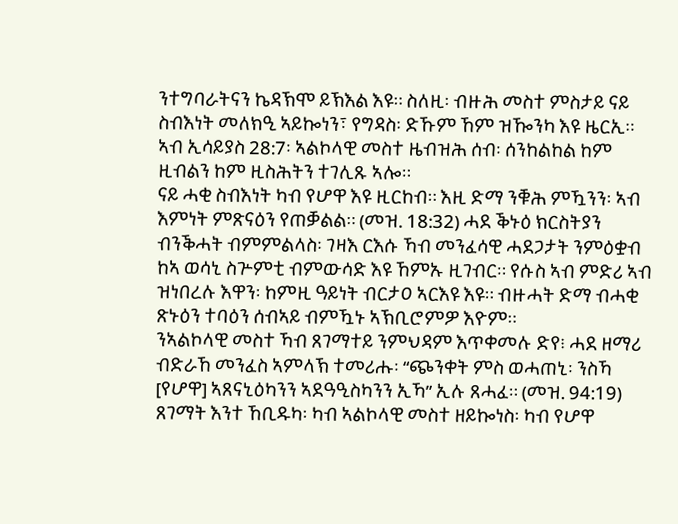ንተግባራትናን ኬዳኽሞ ይኽእል እዩ። ስለዚ፡ ብዙሕ መስተ ምስታይ ናይ ስብእነት መለክዒ ኣይኰነን፣ የግዳስ፡ ድኹም ኸም ዝዀንካ እዩ ዜርኢ። ኣብ ኢሳይያስ 28:7፡ ኣልኮላዊ መስተ ዜብዝሕ ሰብ፡ ሰንከልከል ከም ዚብልን ከም ዚስሕትን ተገሊጹ ኣሎ።
ናይ ሓቂ ስብእነት ካብ የሆዋ እዩ ዚርከብ። እዚ ድማ ንቑሕ ምዃንን፡ ኣብ እምነት ምጽናዕን የጠቓልል። (መዝ. 18:32) ሓደ ቕኑዕ ክርስትያን ብንቕሓት ብምምልላስ፡ ገዛእ ርእሱ ኻብ መንፈሳዊ ሓደጋታት ንምዕቋብ ከኣ ወሳኒ ስጕምቲ ብምውሳድ እዩ ኸምኡ ዚገብር። የሱስ ኣብ ምድሪ ኣብ ዝነበረሉ እዋን፡ ከምዚ ዓይነት ብርታዐ ኣርእዩ እዩ። ብዙሓት ድማ ብሓቂ ጽኑዕን ተባዕን ሰብኣይ ብምዃኑ ኣኽቢሮምዎ እዮም።
ንኣልኮላዊ መስተ ኻብ ጸገማተይ ንምህዳም እጥቀመሉ ድየ፧ ሓደ ዘማሪ ብድራኸ መንፈስ ኣምላኽ ተመሪሑ፡ “ጭንቀት ምስ ወሓጠኒ፡ ንስኻ [የሆዋ] ኣጸናኒዕካንን ኣደዓዒስካንን ኢኻ” ኢሉ ጸሓፈ። (መዝ. 94:19) ጸገማት እንተ ኸቢዱካ፡ ካብ ኣልኮላዊ መስተ ዘይኰነስ፡ ካብ የሆዋ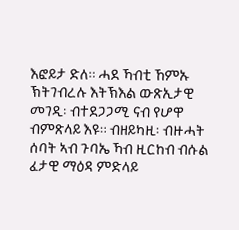እፎይታ ድለ። ሓደ ኻብቲ ኸምኡ ኽትገብረሉ እትኽእል ውጽኢታዊ መገዲ፡ ብተደጋጋሚ ናብ የሆዋ ብምጽላይ እዩ። ብዘይካዚ፡ ብዙሓት ሰባት ኣብ ጉባኤ ኻብ ዚርከብ ብሱል ፈታዊ ማዕዳ ምድላይ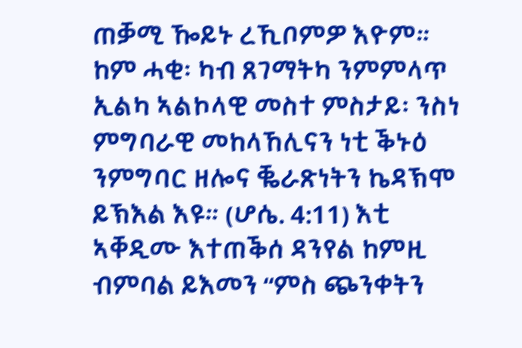ጠቓሚ ዀይኑ ረኺቦምዎ እዮም። ከም ሓቂ፡ ካብ ጸገማትካ ንምምላጥ ኢልካ ኣልኮላዊ መስተ ምስታይ፡ ንስነ ምግባራዊ መከላኸሊናን ነቲ ቕኑዕ ንምግባር ዘሎና ቘራጽነትን ኬዳኽሞ ይኽእል እዩ። (ሆሴ. 4:11) እቲ ኣቐዲሙ እተጠቕሰ ዳንየል ከምዚ ብምባል ይእመን “ምስ ጭንቀትን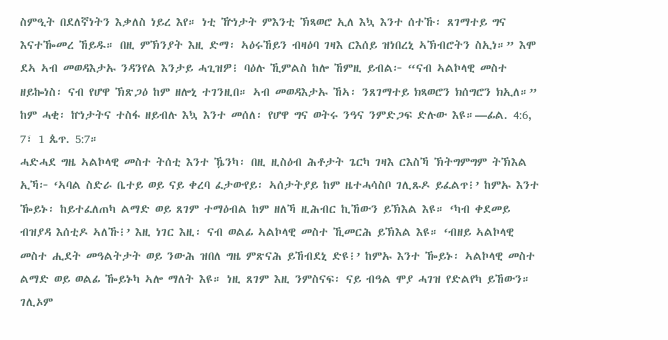ስምዒት በደለኛነትን እቃለስ ነይረ እየ። ነቲ ዅነታት ምእንቲ ኽጻወሮ ኢለ እኳ እንተ ሰተኹ፡ ጸገማተይ ግና እናተዀመረ ኸይዱ። በዚ ምኽንያት እዚ ድማ፡ ኣዕሩኸይን ብዛዕባ ገዛእ ርእሰይ ዝነበረኒ ኣኽብሮትን ስኢነ።” እሞ ደኣ ኣብ መወዳእታኡ ንዳንየል እንታይ ሓጊዝዎ፧ ባዕሉ ኺምልስ ከሎ ኸምዚ ይብል፦ “ናብ ኣልኮላዊ መስተ ዘይኰነስ፡ ናብ የሆዋ ኽጽጋዕ ከም ዘሎኒ ተገንዚበ። ኣብ መወዳእታኡ ኸኣ፡ ንጸገማተይ ክጻወሮን ክሰግሮን ክኢለ።” ከም ሓቂ፡ ኵነታትና ተስፋ ዘይብሉ እኳ እንተ መሰለ፡ የሆዋ ግና ወትሩ ንዓና ንምድጋፍ ድሉው እዩ።—ፊል. 4:6, 7፣ 1 ጴጥ. 5:7።
ሓድሓደ ግዜ ኣልኮላዊ መስተ ትሰቲ እንተ ዄንካ፡ በዚ ዚስዕብ ሕቶታት ጌርካ ገዛእ ርእስኻ ኽትግምግም ትኽእል ኢኻ፦ ‘ኣባል ስድራ ቤተይ ወይ ናይ ቀረባ ፈታውየይ፡ ኣሰታትያይ ከም ዜተሓሳስቦ ገሊጹዶ ይፈልጥ፧’ ከምኡ እንተ ዀይኑ፡ ከይተፈለጠካ ልማድ ወይ ጸገም ተማዕብል ከም ዘለኻ ዚሕብር ኪኸውን ይኽእል እዩ። ‘ካብ ቀደመይ ብዝያዳ እሰቲዶ ኣለኹ፧’ እዚ ነገር እዚ፡ ናብ ወልፊ ኣልኮላዊ መስተ ኺመርሕ ይኽእል እዩ። ‘ብዘይ ኣልኮላዊ መስተ ሒደት መዓልትታት ወይ ንውሕ ዝበለ ግዜ ምጽናሕ ይኸብደኒ ድዩ፧’ ከምኡ እንተ ዀይኑ፡ ኣልኮላዊ መስተ ልማድ ወይ ወልፊ ዀይኑካ ኣሎ ማለት እዩ። ነዚ ጸገም እዚ ንምስናፍ፡ ናይ ብዓል ሞያ ሓገዝ የድልየካ ይኸውን።
ገሊኦም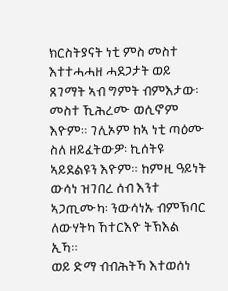ክርስትያናት ነቲ ምስ መስተ እተተሓሓዘ ሓደጋታት ወይ ጸገማት ኣብ ግምት ብምእታው፡ መስተ ኺሕረሙ ወሲኖም እዮም። ገሊኦም ከኣ ነቲ ጣዕሙ ስለ ዘይፈትውዎ፡ ኪሰትዩ ኣይደልዩን እዮም። ከምዚ ዓይነት ውሳነ ዝገበረ ሰብ እንተ ኣጋጢሙካ፡ ንውሳነኡ ብምኽባር ለውሃትካ ኸተርእዮ ትኽእል ኢኻ።
ወይ ድማ ብብሕትኻ እተወሰነ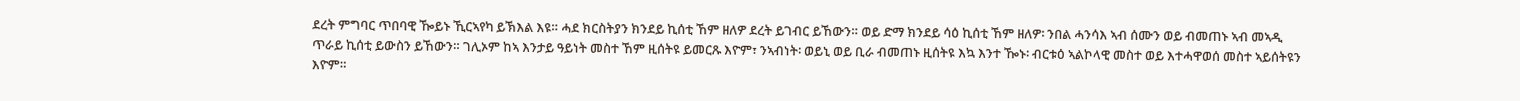ደረት ምግባር ጥበባዊ ዀይኑ ኺርኣየካ ይኽእል እዩ። ሓደ ክርስትያን ክንደይ ኪሰቲ ኸም ዘለዎ ደረት ይገብር ይኸውን። ወይ ድማ ክንደይ ሳዕ ኪሰቲ ኸም ዘለዎ፡ ንበል ሓንሳእ ኣብ ሰሙን ወይ ብመጠኑ ኣብ መኣዲ ጥራይ ኪሰቲ ይውስን ይኸውን። ገሊኦም ከኣ እንታይ ዓይነት መስተ ኸም ዚሰትዩ ይመርጹ እዮም፣ ንኣብነት፡ ወይኒ ወይ ቢራ ብመጠኑ ዚሰትዩ እኳ እንተ ዀኑ፡ ብርቱዕ ኣልኮላዊ መስተ ወይ እተሓዋወሰ መስተ ኣይሰትዩን እዮም።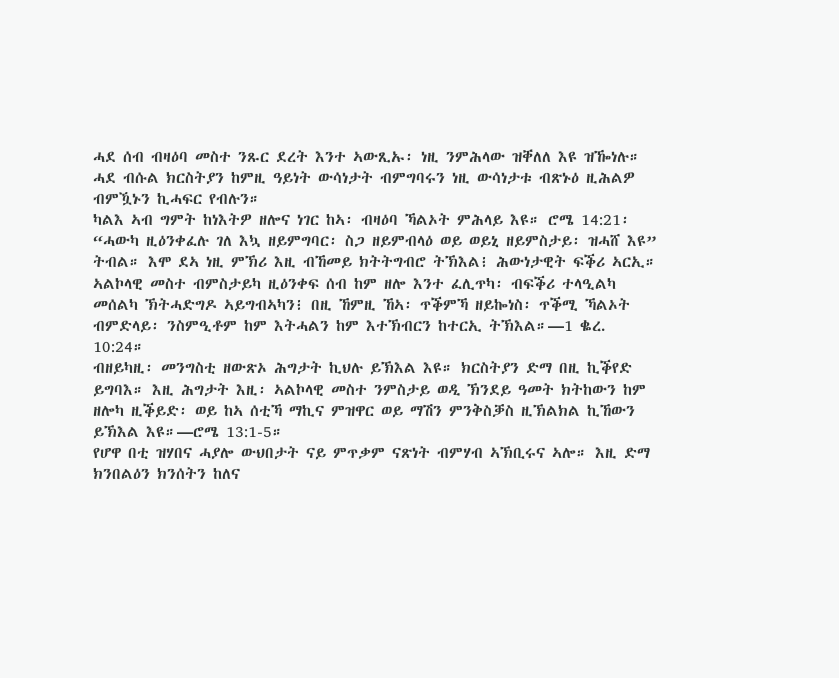ሓደ ሰብ ብዛዕባ መስተ ንጹር ደረት እንተ ኣውጺኡ፡ ነዚ ንምሕላው ዝቐለለ እዩ ዝዀነሉ። ሓደ ብሱል ክርስትያን ከምዚ ዓይነት ውሳነታት ብምግባሩን ነዚ ውሳነታቱ ብጽኑዕ ዚሕልዎ ብምዃኑን ኪሓፍር የብሉን።
ካልእ ኣብ ግምት ከነእትዎ ዘሎና ነገር ከኣ፡ ብዛዕባ ኻልኦት ምሕላይ እዩ። ሮሜ 14:21፡ “ሓውካ ዚዕንቀፈሉ ገለ እኳ ዘይምግባር፡ ስጋ ዘይምብላዕ ወይ ወይኒ ዘይምስታይ፡ ዝሓሸ እዩ” ትብል። እሞ ደኣ ነዚ ምኽሪ እዚ ብኸመይ ክትትግብሮ ትኽእል፧ ሕውነታዊት ፍቕሪ ኣርኢ። ኣልኮላዊ መስተ ብምስታይካ ዚዕንቀፍ ሰብ ከም ዘሎ እንተ ፈሊጥካ፡ ብፍቕሪ ተላዒልካ መሰልካ ኽትሓድግዶ ኣይግብኣካን፧ በዚ ኸምዚ ኸኣ፡ ጥቕምኻ ዘይኰነስ፡ ጥቕሚ ኻልኦት ብምድላይ፡ ንስምዒቶም ከም እትሓልን ከም እተኽብርን ከተርኢ ትኽእል።—1 ቈረ. 10:24።
ብዘይካዚ፡ መንግስቲ ዘውጽኦ ሕግታት ኪህሉ ይኽእል እዩ። ክርስትያን ድማ በዚ ኪቕየድ ይግባእ። እዚ ሕግታት እዚ፡ ኣልኮላዊ መስተ ንምስታይ ወዲ ኽንደይ ዓመት ክትከውን ከም ዘሎካ ዚቕይድ፡ ወይ ከኣ ሰቲኻ ማኪና ምዝዋር ወይ ማሽን ምንቅስቓስ ዚኽልክል ኪኸውን ይኽእል እዩ።—ሮሜ 13:1-5።
የሆዋ በቲ ዝሃበና ሓያሎ ውህበታት ናይ ምጥቃም ናጽነት ብምሃብ ኣኽቢሩና ኣሎ። እዚ ድማ ክንበልዕን ክንሰትን ከለና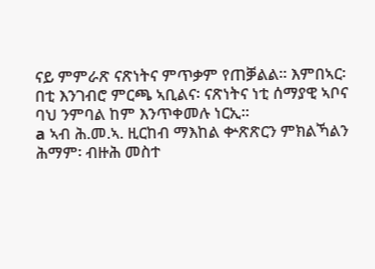ናይ ምምራጽ ናጽነትና ምጥቃም የጠቓልል። እምበኣር፡ በቲ እንገብሮ ምርጫ ኣቢልና፡ ናጽነትና ነቲ ሰማያዊ ኣቦና ባህ ንምባል ከም እንጥቀመሉ ነርኢ።
a ኣብ ሕ.መ.ኣ. ዚርከብ ማእከል ቍጽጽርን ምክልኻልን ሕማም፡ ብዙሕ መስተ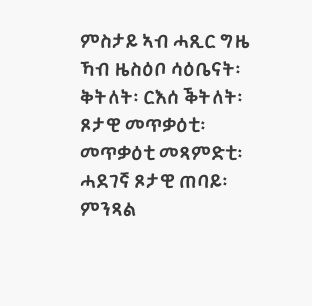ምስታይ ኣብ ሓጺር ግዜ ኻብ ዜስዕቦ ሳዕቤናት፡ ቅትለት፡ ርእሰ ቕትለት፡ ጾታዊ መጥቃዕቲ፡ መጥቃዕቲ መጻምድቲ፡ ሓደገኛ ጾታዊ ጠባይ፡ ምንጻል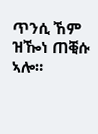ጥንሲ ኸም ዝዀነ ጠቒሱ ኣሎ።